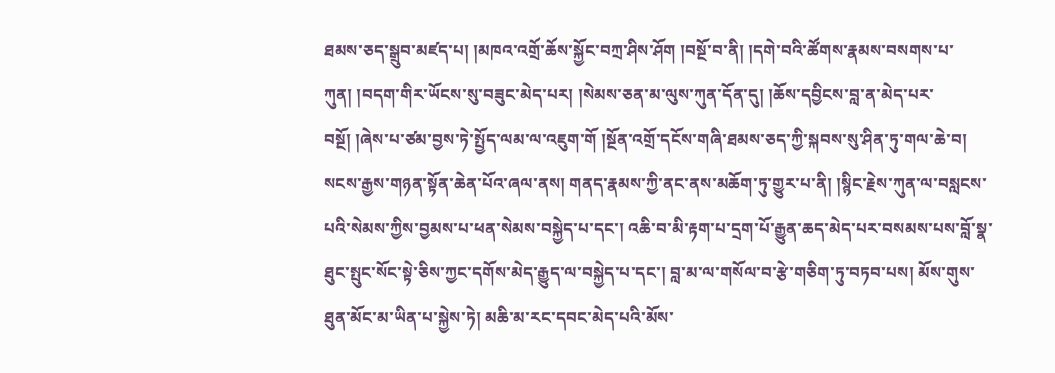ཐམས་ཅད་སྒྲུབ་མཛད་པ། །མཁའ་འགྲོ་ཆོས་སྐྱོང་བཀྲ་ཤིས་ཤོག །བསྔོ་བ་ནི། །དགེ་བའི་ཚོགས་རྣམས་བསགས་པ་ཀུན། །བདག་གིར་ཡོངས་སུ་བཟུང་མེད་པར། །སེམས་ཅན་མ་ལུས་ཀུན་དོན་དུ། །ཆོས་དབྱིངས་བླ་ན་མེད་པར་བསྔོ། །ཞེས་པ་ཙམ་བྱས་ཏེ་སྤྱོད་ལམ་ལ་འཇུག་གོ །སྔོན་འགྲོ་དངོས་གཞི་ཐམས་ཅད་ཀྱི་སྐབས་སུ་ཤིན་ཏུ་གལ་ཆེ་བ། སངས་རྒྱས་གཉན་སྟོན་ཆེན་པོའ་ཞལ་ནས། གནད་རྣམས་ཀྱི་ནང་ནས་མཆོག་ཏུ་གྱུར་པ་ནི། །སྙིང་རྗེས་ཀུན་ལ་བསླངས་པའི་སེམས་ཀྱིས་བྱམས་པ་ཕན་སེམས་བསྐྱེད་པ་དང་། འཆི་བ་མི་རྟག་པ་དྲག་པོ་རྒྱུན་ཆད་མེད་པར་བསམས་པས་བློ་སྣ་ཐུང་སྤུང་སོང་སྟེ་ཅིས་ཀྱང་དགོས་མེད་རྒྱུད་ལ་བསྐྱེད་པ་དང་། བླ་མ་ལ་གསོལ་བ་རྩེ་གཅིག་ཏུ་བཏབ་པས། མོས་གུས་ཐུན་མོང་མ་ཡིན་པ་སྐྱེས་ཏེ། མཆི་མ་རང་དབང་མེད་པའི་མོས་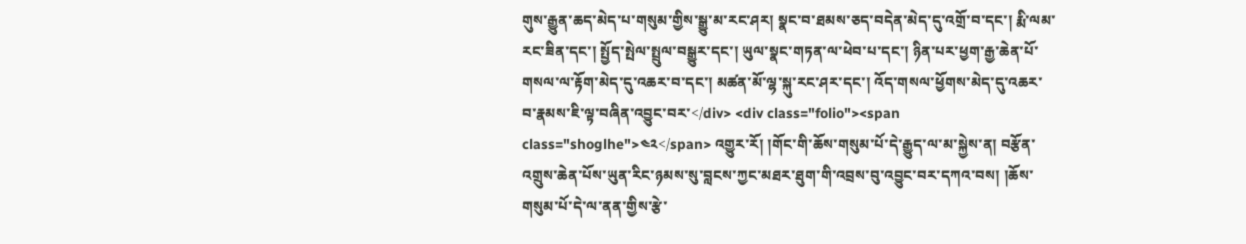གུས་རྒྱུན་ཆད་མེད་པ་གསུམ་གྱིས་སྒྱུ་མ་རང་ཤར། སྣང་བ་ཐམས་ཅད་བདེན་མེད་དུ་འགྲོ་བ་དང་། རྨི་ལམ་རང་ཟིན་དང་། སྤྱོད་སྤེལ་སྤྲུལ་བསྒྱུར་དང་། ཡུལ་སྣང་གཏན་ལ་ཕེབ་པ་དང་། ཉིན་པར་ཕྱག་རྒྱ་ཆེན་པོ་གསལ་ལ་རྟོག་མེད་དུ་འཆར་བ་དང་། མཚན་མོ་ལྷ་སྐུ་རང་ཤར་དང་། འོད་གསལ་ཕྱོགས་མེད་དུ་འཆར་བ་རྣམས་ཇི་ལྟ་བཞིན་འབྱུང་བར་</div> <div class="folio"><span class="shoglhe">༤༢</span> འགྱུར་རོ། །གོང་གི་ཆོས་གསུམ་པོ་དེ་རྒྱུད་ལ་མ་སྐྱེས་ན། བརྩོན་འགྲུས་ཆེན་པོས་ཡུན་རིང་ཉམས་སུ་བླངས་ཀྱང་མཐར་ཐུག་གི་འབྲས་བུ་འབྱུང་བར་དཀའ་བས། །ཆོས་གསུམ་པོ་དེ་ལ་ནན་གྱིས་རྩེ་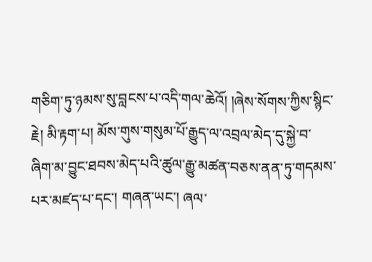གཅིག་ཏུ་ཉམས་སུ་བླངས་པ་འདི་གལ་ཆེའོ། །ཞེས་སོགས་ཀྱིས་སྙིང་རྗེ། མི་རྟག་པ། མོས་གུས་གསུམ་པོ་རྒྱུད་ལ་འབྲལ་མེད་དུ་སྐྱེ་བ་ཞིག་མ་བྱུང་ཐབས་མེད་པའི་ཚུལ་རྒྱུ་མཚན་བཅས་ནན་ཏུ་གདམས་པར་མཛད་པ་དང་། གཞན་ཡང་། ཞལ་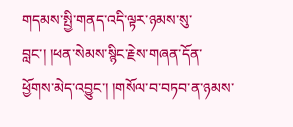གདམས་སྤྱི་གནད་འདི་ལྟར་ཉམས་སུ་བླང་། །ཕན་སེམས་སྙིང་རྗེས་གཞན་དོན་ཕྱོགས་མེད་འབྱུང་། །གསོལ་བ་བཏབ་ན་ཉམས་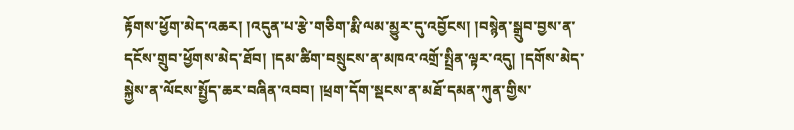རྟོགས་ཕྱོག་མེད་འཆར། །འདུན་པ་རྩེ་གཅིག་རྨི་ལམ་མྱུར་དུ་འབྱོངས། །བསྙེན་སྒྲུབ་བྱས་ན་དངོས་གྲུབ་ཕྱོགས་མེད་ཐོབ། །དམ་ཚིག་བསྲུངས་ན་མཁའ་འགྲོ་སྤྲིན་ལྟར་འདུ། །དགོས་མེད་སྐྱེས་ན་ལོངས་སྤྱོད་ཆར་བཞིན་འབབ། །ཕྲག་དོག་སྡངས་ན་མཐོ་དམན་ཀུན་གྱིས་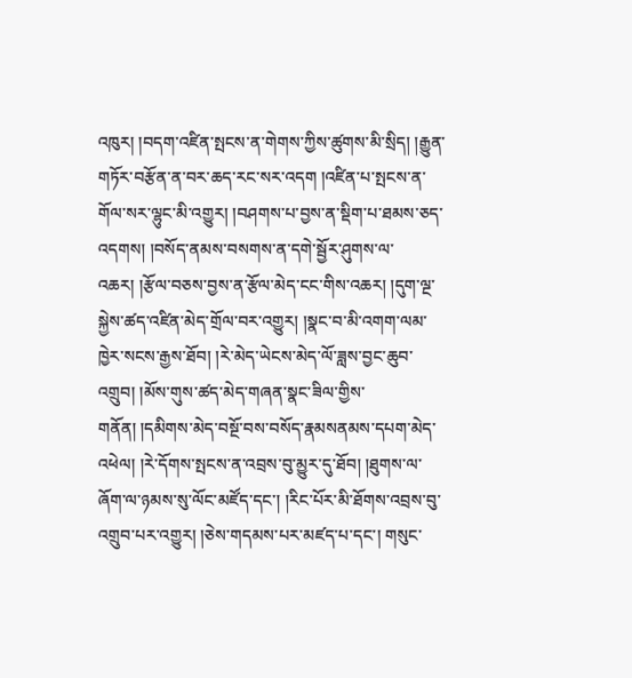འཁུར། །བདག་འཛིན་སྤངས་ན་གེགས་ཀྱིས་ཚུགས་མི་སྲིད། །རྒྱུན་གཏོར་བརྩོན་ན་བར་ཆད་རང་སར་འདག །འཛིན་པ་སྤངས་ན་གོལ་སར་ལྷུང་མི་འགྱུར། །བཤགས་པ་བྱས་ན་སྡིག་པ་ཐམས་ཅད་འདགས། །བསོད་ནམས་བསགས་ན་དགེ་སྦྱོར་ཤུགས་ལ་འཆར། །རྩོལ་བཅས་བྱས་ན་རྩོལ་མེད་ངང་གིས་འཆར། །དུག་ལྔ་སྐྱེས་ཚད་འཛིན་མེད་གྲོལ་བར་འགྱུར། །སྣང་བ་མི་འགག་ལམ་ཁྱེར་སངས་རྒྱས་ཐོབ། །རེ་མེད་ཡེངས་མེད་ལོ་ཟླས་བྱང་ཆུབ་འགྲུབ། །མོས་གུས་ཚད་མེད་གཞན་སྣང་ཟིལ་གྱིས་གནོན། །དམིགས་མེད་བསྔོ་བས་བསོད་རྣམསནམས་དཔག་མེད་འཕེལ། །རེ་དོགས་སྤངས་ན་འབྲས་བུ་མྱུར་དུ་ཐོབ། །ཐུགས་ལ་ཞོག་ལ་ཉམས་སུ་ལོང་མཛོད་དང་། །རིང་པོར་མི་ཐོགས་འབྲས་བུ་འགྲུབ་པར་འགྱུར། །ཅེས་གདམས་པར་མཛད་པ་དང་། གསུང་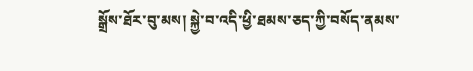སྒྲོས་ཐོར་བུ་མས། སྐྱེ་བ་འདི་ཕྱི་ཐམས་ཅད་ཀྱི་བསོད་ནམས་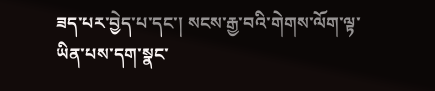ཟད་པར་བྱེད་པ་དང་། སངས་རྒྱ་བའི་གེགས་ལོག་ལྟ་ཡིན་པས་དག་སྣང་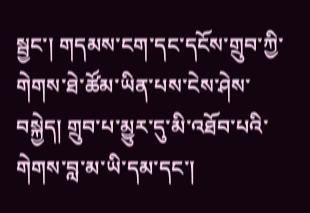སྦྱང་། གདམས་ངག་དང་དངོས་གྲུབ་ཀྱི་གེགས་ཐེ་ཚོམ་ཡིན་པས་ངེས་ཤེས་བསྐྱེད། གྲུབ་པ་མྱུར་དུ་མི་འཐོབ་པའི་གེགས་བླ་མ་ཡི་དམ་དང་།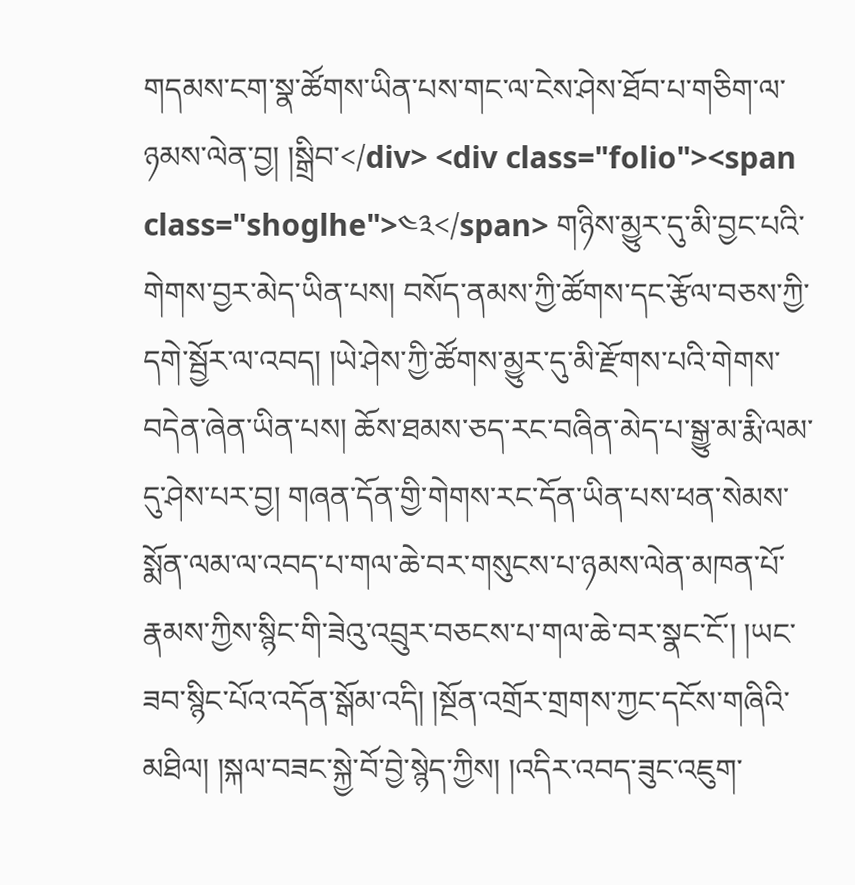གདམས་ངག་སྣ་ཚོགས་ཡིན་པས་གང་ལ་ངེས་ཤེས་ཐོབ་པ་གཅིག་ལ་ཉམས་ལེན་བྱ། །སྒྲིབ་</div> <div class="folio"><span class="shoglhe">༤༣</span> གཉིས་མྱུར་དུ་མི་བྱང་པའི་གེགས་བྱར་མེད་ཡིན་པས། བསོད་ནམས་ཀྱི་ཚོགས་དང་རྩོལ་བཅས་ཀྱི་དགེ་སྦྱོར་ལ་འབད། །ཡེ་ཤེས་ཀྱི་ཚོགས་མྱུར་དུ་མི་རྫོགས་པའི་གེགས་བདེན་ཞེན་ཡིན་པས། ཆོས་ཐམས་ཅད་རང་བཞིན་མེད་པ་སྒྱུ་མ་རྨི་ལམ་དུ་ཤེས་པར་བྱ། གཞན་དོན་གྱི་གེགས་རང་དོན་ཡིན་པས་ཕན་སེམས་སྨོན་ལམ་ལ་འབད་པ་གལ་ཆེ་བར་གསུངས་པ་ཉམས་ལེན་མཁན་པོ་རྣམས་ཀྱིས་སྙིང་གི་ཟེའུ་འབྲུར་བཅངས་པ་གལ་ཆེ་བར་སྣང་ངོ་། །ཡང་ཟབ་སྙིང་པོའ་འདོན་སྒོམ་འདི། །སྔོན་འགྲོར་གྲགས་ཀྱང་དངོས་གཞིའི་མཐིལ། །སྐལ་བཟང་སྐྱེ་བོ་བྱེ་སྙེད་ཀྱིས། །འདིར་འབད་ཟུང་འཇུག་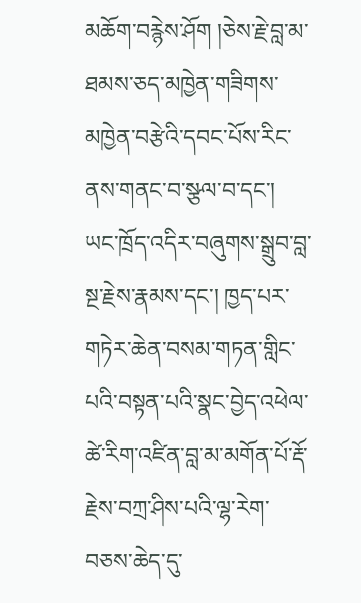མཆོག་བརྙེས་ཤོག །ཅེས་རྗེ་བླ་མ་ཐམས་ཅད་མཁྱེན་གཟིགས་མཁྱེན་བརྩེའི་དབང་པོས་རིང་ནས་གནང་བ་སྩལ་བ་དང་། ཡང་ཁྲོད་འདིར་བཞུགས་སྒྲུབ་བླ་སྔ་རྗེས་རྣམས་དང་། ཁྱད་པར་གཏེར་ཆེན་བསམ་གཏན་གླིང་པའི་བསྟན་པའི་སྣང་བྱེད་འཕེལ་ཚེ་རིག་འཛིན་བླ་མ་མགོན་པོ་རྡོ་རྗེས་བཀྲ་ཤིས་པའི་ལྷ་རེག་བཅས་ཆེད་དུ་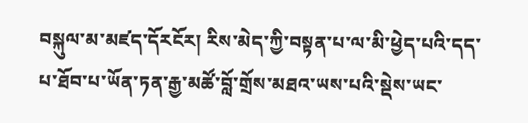བསྐུལ་མ་མཛད་དོརངོར། རིས་མེད་ཀྱི་བསྟན་པ་ལ་མི་ཕྱེད་པའི་དད་པ་ཐོབ་པ་ཡོན་ཏན་རྒྱ་མཚོ་བློ་གྲོས་མཐའ་ཡས་པའི་སྡེས་ཡང་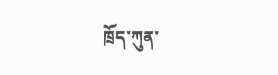ཁྲོད་ཀུན་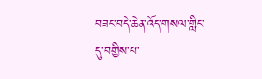བཟང་བདེ་ཆེན་འོད་གསལ་གླིང་དུ་བགྱིས་པ་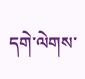དགེ་ལེགས་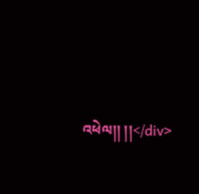འཕེལ།། །།</div>